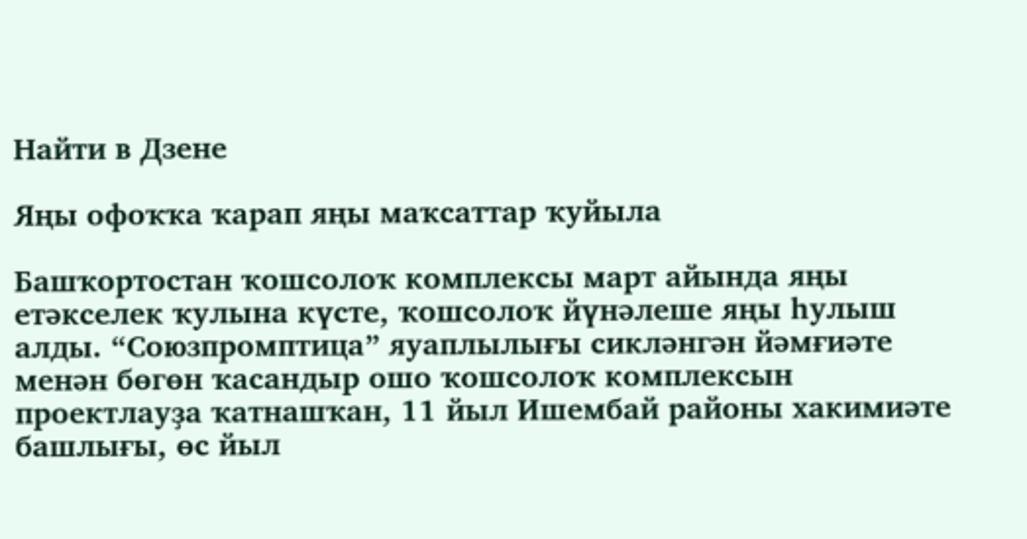Найти в Дзене

Яңы офоҡҡа ҡарап яңы маҡсаттар ҡуйыла

Башҡортостан ҡошсолоҡ комплексы март айында яңы етәкселек ҡулына күсте, ҡошсолоҡ йүнәлеше яңы һулыш алды. “Союзпромптица” яуаплылығы сикләнгән йәмғиәте менән бөгөн ҡасандыр ошо ҡошсолоҡ комплексын проектлауҙа ҡатнашҡан, 11 йыл Ишембай районы хакимиәте башлығы, өс йыл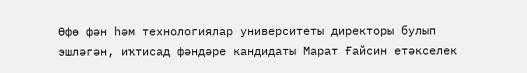Өфө фән һәм технологиялар университеты директоры булып эшләгән, иҡтисад фәндәре кандидаты Марат Ғайсин етәкселек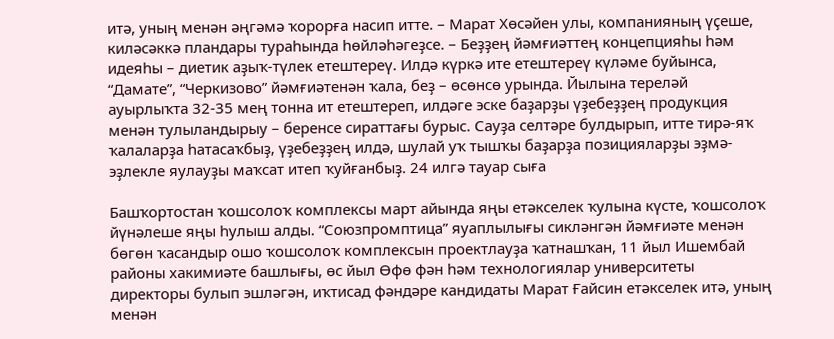итә, уның менән әңгәмә ҡорорға насип итте. – Марат Хөсәйен улы, компанияның үҫеше, киләсәккә пландары тураһында һөйләһәгеҙсе. – Беҙҙең йәмғиәттең концепцияһы һәм идеяһы – диетик аҙыҡ-түлек етештереү. Илдә күркә ите етештереү күләме буйынса, “Дамате”, “Черкизово” йәмғиәтенән ҡала, беҙ – өсөнсө урында. Йылына тереләй ауырлыҡта 32-35 мең тонна ит етештереп, илдәге эске баҙарҙы үҙебеҙҙең продукция менән тулыландырыу – беренсе сираттағы бурыс. Сауҙа селтәре булдырып, итте тирә-яҡ ҡалаларҙа һатасаҡбыҙ, үҙебеҙҙең илдә, шулай уҡ тышҡы баҙарҙа позицияларҙы эҙмә-эҙлекле яулауҙы маҡсат итеп ҡуйғанбыҙ. 24 илгә тауар сыға

Башҡортостан ҡошсолоҡ комплексы март айында яңы етәкселек ҡулына күсте, ҡошсолоҡ йүнәлеше яңы һулыш алды. “Союзпромптица” яуаплылығы сикләнгән йәмғиәте менән бөгөн ҡасандыр ошо ҡошсолоҡ комплексын проектлауҙа ҡатнашҡан, 11 йыл Ишембай районы хакимиәте башлығы, өс йыл Өфө фән һәм технологиялар университеты директоры булып эшләгән, иҡтисад фәндәре кандидаты Марат Ғайсин етәкселек итә, уның менән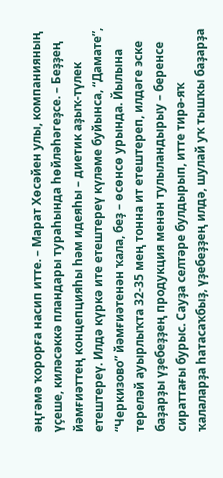әңгәмә ҡорорға насип итте. – Марат Хөсәйен улы, компанияның үҫеше, киләсәккә пландары тураһында һөйләһәгеҙсе. – Беҙҙең йәмғиәттең концепцияһы һәм идеяһы – диетик аҙыҡ-түлек етештереү. Илдә күркә ите етештереү күләме буйынса, “Дамате”, “Черкизово” йәмғиәтенән ҡала, беҙ – өсөнсө урында. Йылына тереләй ауырлыҡта 32-35 мең тонна ит етештереп, илдәге эске баҙарҙы үҙебеҙҙең продукция менән тулыландырыу – беренсе сираттағы бурыс. Сауҙа селтәре булдырып, итте тирә-яҡ ҡалаларҙа һатасаҡбыҙ, үҙебеҙҙең илдә, шулай уҡ тышҡы баҙарҙа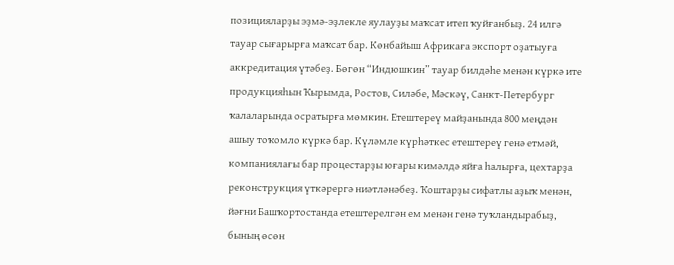позицияларҙы эҙмә-эҙлекле яулауҙы маҡсат итеп ҡуйғанбыҙ. 24 илгә тауар сығарырға маҡсат бар. Көнбайыш Африкаға экспорт оҙатыуға аккредитация үтәбеҙ. Бөгөн “Индюшкин” тауар билдәһе менән күркә ите продукцияһын Ҡырымда, Ростов, Силәбе, Мәскәү, Санкт-Петербург ҡалаларында осратырға мөмкин. Етештереү майҙанында 800 меңдән ашыу тоҡомло күркә бар. Күләмле күрһәткес етештереү генә етмәй, компаниялағы бар процестарҙы юғары кимәлдә яйға һалырға, цехтарҙа реконструкция үткәрергә ниәтләнәбеҙ. Ҡоштарҙы сифатлы аҙыҡ менән, йәғни Башҡортостанда етештерелгән ем менән генә туҡландырабыҙ, бының өсөн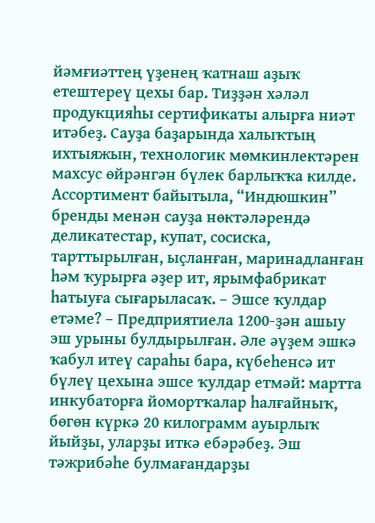йәмғиәттең үҙенең ҡатнаш аҙыҡ етештереү цехы бар. Тиҙҙән хәләл продукцияһы сертификаты алырға ниәт итәбеҙ. Сауҙа баҙарында халыҡтың ихтыяжын, технологик мөмкинлектәрен махсус өйрәнгән бүлек барлыҡҡа килде. Ассортимент байытыла, “Индюшкин” бренды менән сауҙа нөктәләрендә деликатестар, купат, сосиска, тарттырылған, ыҫланған, маринадланған һәм ҡурырға әҙер ит, ярымфабрикат һатыуға сығарыласаҡ. – Эшсе ҡулдар етәме? – Предприятиела 1200-ҙән ашыу эш урыны булдырылған. Әле әүҙем эшкә ҡабул итеү сараһы бара, күбеһенсә ит бүлеү цехына эшсе ҡулдар етмәй: мартта инкубаторға йомортҡалар һалғайныҡ, бөгөн күркә 20 килограмм ауырлыҡ йыйҙы, уларҙы иткә ебәрәбеҙ. Эш тәжрибәһе булмағандарҙы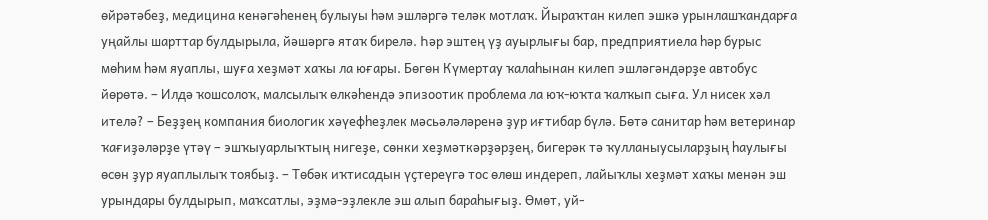өйрәтәбеҙ, медицина кенәгәһенең булыуы һәм эшләргә теләк мотлаҡ. Йыраҡтан килеп эшкә урынлашҡандарға уңайлы шарттар булдырыла, йәшәргә ятаҡ бирелә. Һәр эштең үҙ ауырлығы бар, предприятиела һәр бурыс мөһим һәм яуаплы, шуға хеҙмәт хаҡы ла юғары. Бөгөн Күмертау ҡалаһынан килеп эшләгәндәрҙе автобус йөрөтә. – Илдә ҡошсолоҡ, малсылыҡ өлкәһендә эпизоотик проблема ла юҡ-юҡта ҡалҡып сыға. Ул нисек хәл ителә? – Беҙҙең компания биологик хәүефһеҙлек мәсьәләләренә ҙур иғтибар бүлә. Бөтә санитар һәм ветеринар ҡағиҙәләрҙе үтәү – эшҡыуарлыҡтың нигеҙе, сөнки хеҙмәткәрҙәрҙең, бигерәк тә ҡулланыусыларҙың һаулығы өсөн ҙур яуаплылыҡ тоябыҙ. – Төбәк иҡтисадын үҫтереүгә тос өлөш индереп, лайыҡлы хеҙмәт хаҡы менән эш урындары булдырып, маҡсатлы, эҙмә-эҙлекле эш алып бараһығыҙ. Өмөт, уй-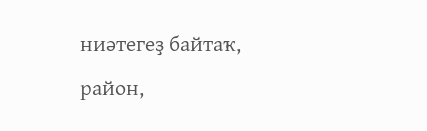ниәтегеҙ байтаҡ, район,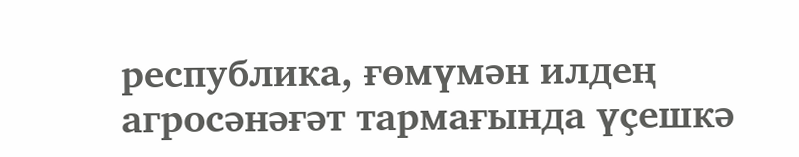республика, ғөмүмән илдең агросәнәғәт тармағында үҫешкә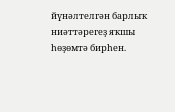йүнәлтелгән барлыҡ ниәттәрегеҙ яҡшы һөҙөмтә бирһен.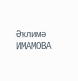Әҡлимә ИМАМОВА